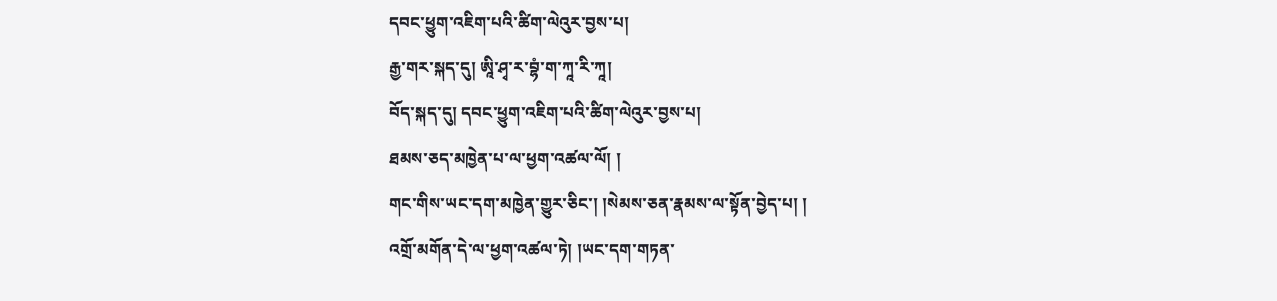དབང་ཕྱུག་འཇིག་པའི་ཚིག་ལེའུར་བྱས་པ།
རྒྱ་གར་སྐད་དུ། ཨཱི་ཤྭ་ར་བྷཾ་ག་ཀཱ་རི་ཀཱ།
བོད་སྐད་དུ། དབང་ཕྱུག་འཇིག་པའི་ཚིག་ལེའུར་བྱས་པ།
ཐམས་ཅད་མཁྱེན་པ་ལ་ཕྱག་འཚལ་ལོ། །
གང་གིས་ཡང་དག་མཁྱེན་གྱུར་ཅིང་། །སེམས་ཅན་རྣམས་ལ་སྟོན་བྱེད་པ། །
འགྲོ་མགོན་དེ་ལ་ཕྱག་འཚལ་ཏེ། །ཡང་དག་གཏན་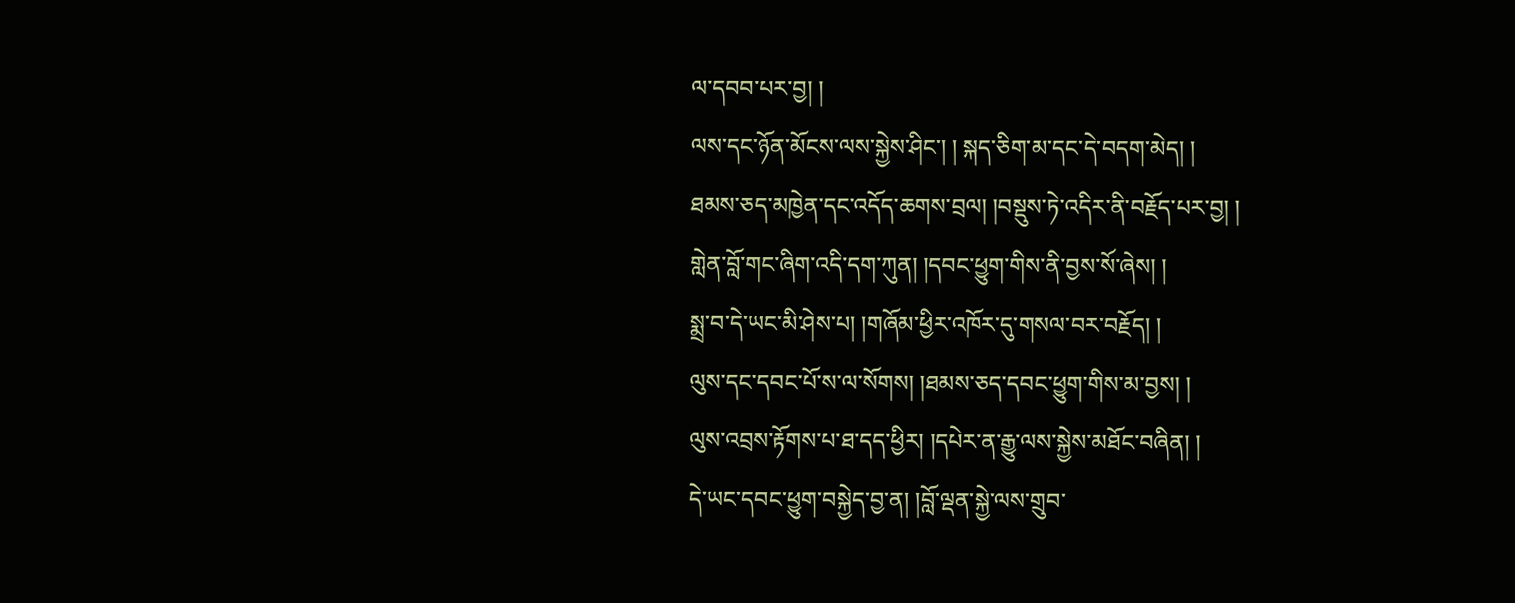ལ་དབབ་པར་བྱ། །
ལས་དང་ཉོན་མོངས་ལས་སྐྱེས་ཤིང་། ། སྐད་ཅིག་མ་དང་དེ་བདག་མེད། །
ཐམས་ཅད་མཁྱེན་དང་འདོད་ཆགས་བྲལ། །བསྡུས་ཏེ་འདིར་ནི་བརྗོད་པར་བྱ། །
གླེན་བློ་གང་ཞིག་འདི་དག་ཀུན། །དབང་ཕྱུག་གིས་ནི་བྱས་སོ་ཞེས། །
སྨྲ་བ་དེ་ཡང་མི་ཤེས་པ། །གཞོམ་ཕྱིར་འཁོར་དུ་གསལ་བར་བརྗོད། །
ལུས་དང་དབང་པོ་ས་ལ་སོགས། །ཐམས་ཅད་དབང་ཕྱུག་གིས་མ་བྱས། །
ལུས་འབྲས་རྟོགས་པ་ཐ་དད་ཕྱིར། །དཔེར་ན་རྒྱུ་ལས་སྐྱེས་མཐོང་བཞིན། །
དེ་ཡང་དབང་ཕྱུག་བསྐྱེད་བྱ་ན། །བློ་ལྡན་སྐྱེ་ལས་གྲུབ་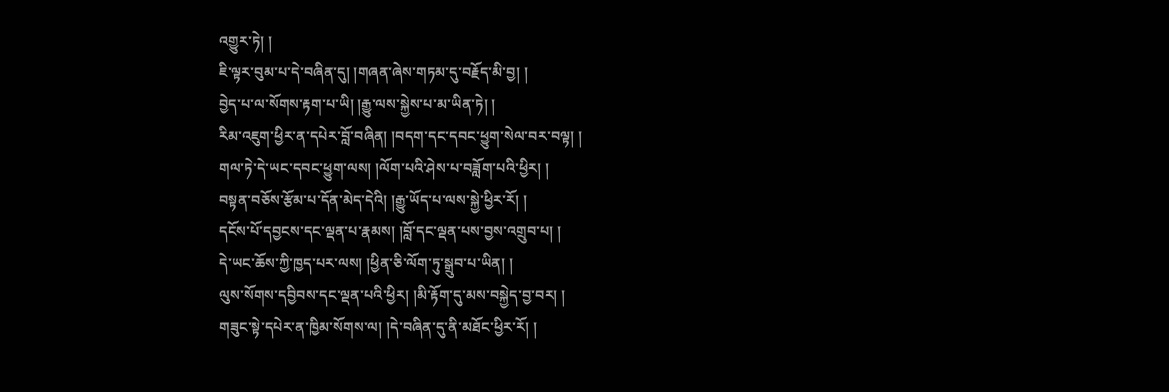འགྱུར་ཏེ། །
ཇི་ལྟར་བུམ་པ་དེ་བཞིན་དུ། །གཞན་ཞེས་གཏམ་དུ་བརྗོད་མི་བྱ། །
བྱེད་པ་ལ་སོགས་རྟག་པ་ཡི། །རྒྱུ་ལས་སྐྱེས་པ་མ་ཡིན་ཏེ། །
རིམ་འཇུག་ཕྱིར་ན་དཔེར་བློ་བཞིན། །བདག་དང་དབང་ཕྱུག་སེལ་བར་བལྟ། །
གལ་ཏེ་དེ་ཡང་དབང་ཕྱུག་ལས། །ལོག་པའི་ཤེས་པ་བཟློག་པའི་ཕྱིར། །
བསྟན་བཅོས་རྩོམ་པ་དོན་མེད་དེའི། །རྒྱུ་ཡོད་པ་ལས་སྐྱེ་ཕྱིར་རོ། །
དངོས་པོ་དབྱངས་དང་ལྡན་པ་རྣམས། །བློ་དང་ལྡན་པས་བྱས་འགྲུབ་པ། །
དེ་ཡང་ཆོས་ཀྱི་ཁྱད་པར་ལས། །ཕྱིན་ཅི་ལོག་ཏུ་སྒྲུབ་པ་ཡིན། །
ལུས་སོགས་དབྱིབས་དང་ལྡན་པའི་ཕྱིར། །མི་རྟོག་དུ་མས་བསྐྱེད་བྱ་བར། །
གཟུང་སྟེ་དཔེར་ན་ཁྱིམ་སོགས་ལ། །དེ་བཞིན་དུ་ནི་མཐོང་ཕྱིར་རོ། །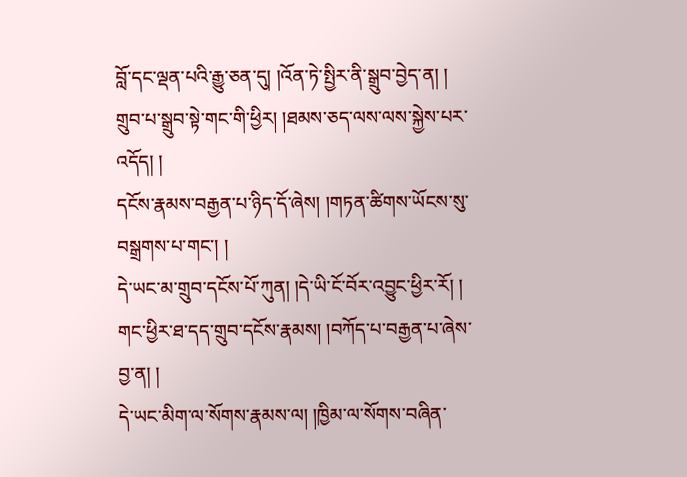བློ་དང་ལྡན་པའི་རྒྱུ་ཅན་དུ། །འོན་ཏེ་སྤྱིར་ནི་སྒྲུབ་བྱེད་ན། །
གྲུབ་པ་སྒྲུབ་སྟེ་གང་གི་ཕྱིར། །ཐམས་ཅད་ལས་ལས་སྐྱེས་པར་འདོད། །
དངོས་རྣམས་བརྒྱན་པ་ཉིད་དོ་ཞེས། །གཏན་ཚིགས་ཡོངས་སུ་བསྒྲགས་པ་གང་། །
དེ་ཡང་མ་གྲུབ་དངོས་པོ་ཀུན། །དེ་ཡི་ངོ་བོར་འབྱུང་ཕྱིར་རོ། །
གང་ཕྱིར་ཐ་དད་གྲུབ་དངོས་རྣམས། །བཀོད་པ་བརྒྱན་པ་ཞེས་བྱ་ན། །
དེ་ཡང་མིག་ལ་སོགས་རྣམས་ལ། །ཁྱིམ་ལ་སོགས་བཞིན་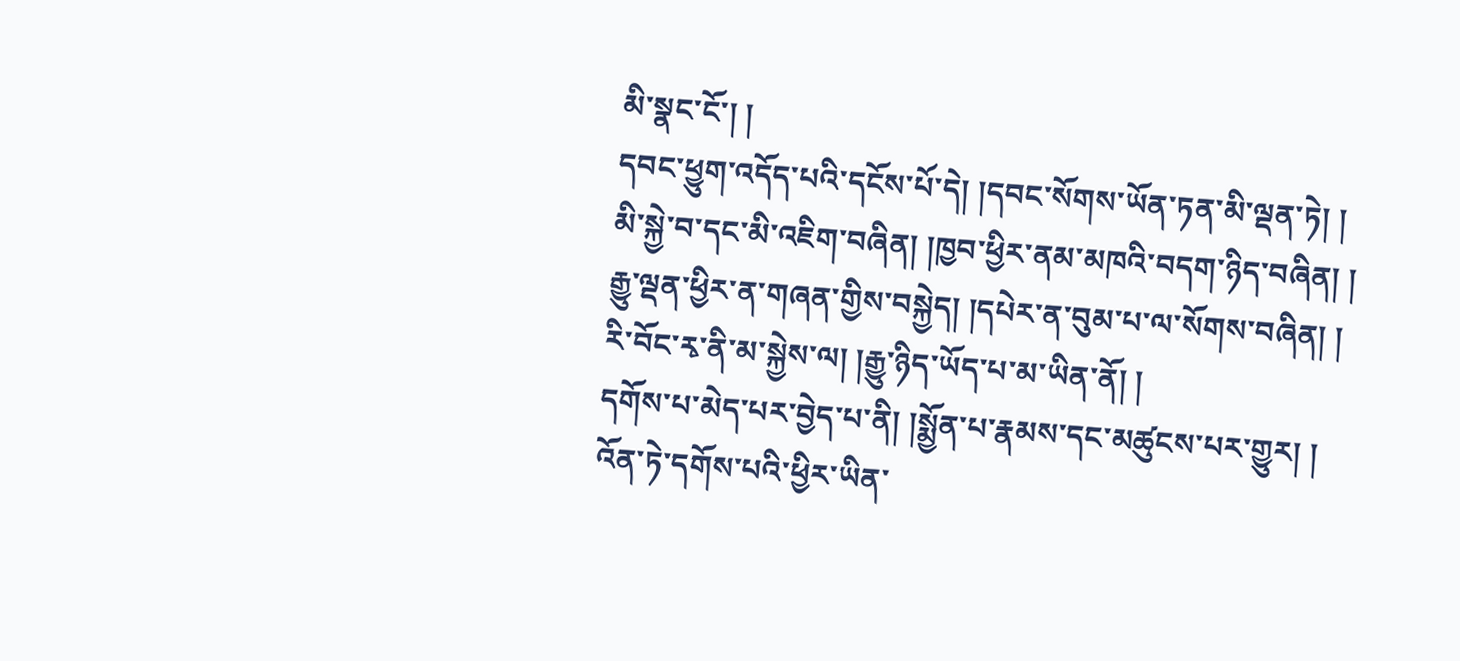མི་སྣང་ངོ་། །
དབང་ཕྱུག་འདོད་པའི་དངོས་པོ་དེ། །དབང་སོགས་ཡོན་ཏན་མི་ལྡན་ཏེ། །
མི་སྐྱེ་བ་དང་མི་འཇིག་བཞིན། །ཁྱབ་ཕྱིར་ནམ་མཁའི་བདག་ཉིད་བཞིན། །
རྒྱུ་ལྡན་ཕྱིར་ན་གཞན་གྱིས་བསྐྱེད། །དཔེར་ན་བུམ་པ་ལ་སོགས་བཞིན། །
རི་བོང་རྭ་ནི་མ་སྐྱེས་ལ། །རྒྱུ་ཉིད་ཡོད་པ་མ་ཡིན་ནོ། །
དགོས་པ་མེད་པར་བྱེད་པ་ནི། །སྨྱོན་པ་རྣམས་དང་མཚུངས་པར་གྱུར། །
འོན་ཏེ་དགོས་པའི་ཕྱིར་ཡིན་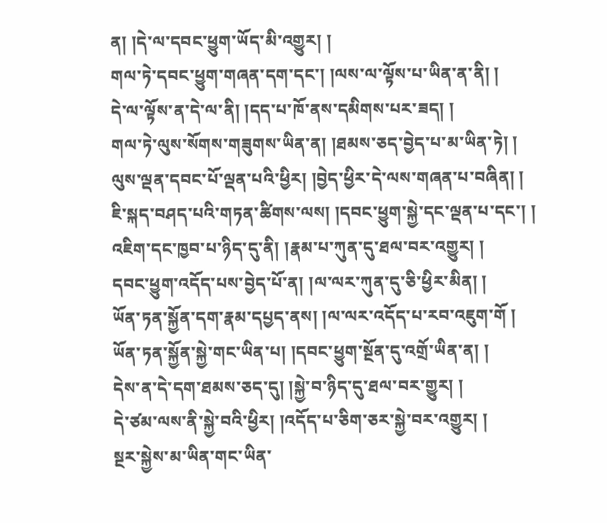ན། །དེ་ལ་དབང་ཕྱུག་ཡོད་མི་འགྱུར། །
གལ་ཏེ་དབང་ཕྱུག་གཞན་དག་དང་། །ལས་ལ་ལྟོས་པ་ཡིན་ན་ནི། །
དེ་ལ་ལྟོས་ན་དེ་ལ་ནི། །དད་པ་ཁོ་ནས་དམིགས་པར་ཟད། །
གལ་ཏེ་ལུས་སོགས་གཟུགས་ཡིན་ན། །ཐམས་ཅད་བྱེད་པ་མ་ཡིན་ཏེ། །
ལུས་ལྡན་དབང་པོ་ལྡན་པའི་ཕྱིར། །བྱེད་ཕྱིར་དེ་ལས་གཞན་པ་བཞིན། །
ཇི་སྐད་བཤད་པའི་གཏན་ཚིགས་ལས། །དབང་ཕྱུག་སྐྱེ་དང་ལྡན་པ་དང་། །
འཇིག་དང་ཁྱབ་པ་ཉིད་དུ་ནི། །རྣམ་པ་ཀུན་དུ་ཐལ་བར་འགྱུར། །
དབང་ཕྱུག་འདོད་པས་བྱེད་པོ་ན། །ལ་ལར་ཀུན་དུ་ཅི་ཕྱིར་མིན། །
ཡོན་ཏན་སྐྱོན་དག་རྣམ་དཔྱད་ནས། །ལ་ལར་འདོད་པ་རབ་འཇུག་གོ །
ཡོན་ཏན་སྐྱོན་སྐྱེ་གང་ཡིན་པ། །དབང་ཕྱུག་སྔོན་དུ་འགྲོ་ཡིན་ན། །
དེས་ན་དེ་དག་ཐམས་ཅད་དུ། །སྐྱེ་བ་ཉིད་དུ་ཐལ་བར་གྱུར། །
དེ་ཙམ་ལས་ནི་སྐྱེ་བའི་ཕྱིར། །འདོད་པ་ཅིག་ཅར་སྐྱེ་བར་འགྱུར། །
སྔར་སྐྱེས་མ་ཡིན་གང་ཡིན་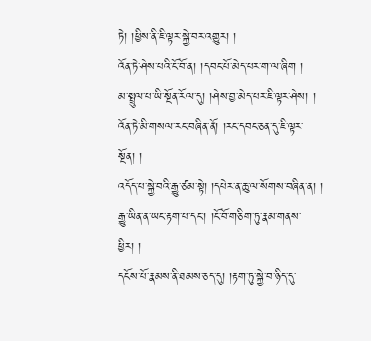ཏེ། །ཕྱིས་ནི་ཇི་ལྟར་སྐྱེ་བར་འགྱུར། །
འོན་ཏེ་ཤེས་པའི་ངོ་བོ་ན། །དབང་པོ་མེད་པར་ག་ལ་ཞིག །
མ་སྤྲུལ་པ་ཡི་སྔོན་རོལ་དུ། །ཤེས་བྱ་མེད་པར་ཇི་ལྟར་ཤེས། །
འོན་ཏེ་མི་གསལ་རང་བཞིན་ནོ། །རང་དབང་ཅན་དུ་ཇི་ལྟར་སྔོན། །
འདོད་པ་སྐྱེ་བའི་རྒྱུ་ཙམ་སྟེ། །དཔེར་ན་ཆུ་ལ་སོགས་བཞིན་ན། །
རྒྱུ་ཡིན་ན་ཡང་རྟག་པ་དང་། །ངོ་བོ་གཅིག་ཏུ་རྣམ་གནས་ཕྱིར། །
དངོས་པོ་རྣམས་ནི་ཐམས་ཅད་དུ། །རྟག་ཏུ་སྐྱེ་བ་ཉིད་དུ་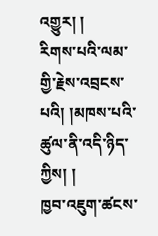འགྱུར། །
རིགས་པའི་ལམ་གྱི་རྗེས་འབྲངས་པའི། །མཁས་པའི་ཚུལ་ནི་འདི་ཉིད་ཀྱིས། །
ཁྱབ་འཇུག་ཚངས་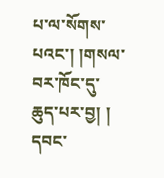པ་ལ་སོགས་པའང་། །གསལ་བར་ཁོང་དུ་ཆུད་པར་བྱ། །
དབང་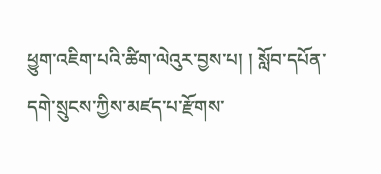ཕྱུག་འཇིག་པའི་ཚིག་ལེའུར་བྱས་པ། ། སློབ་དཔོན་དགེ་སྲུངས་ཀྱིས་མཛད་པ་རྫོགས་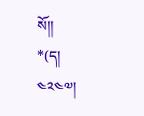སོ།།
*(ད། ༤༢༤༧།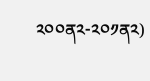༢༠༠ན༢-༢༠༡ན༢)